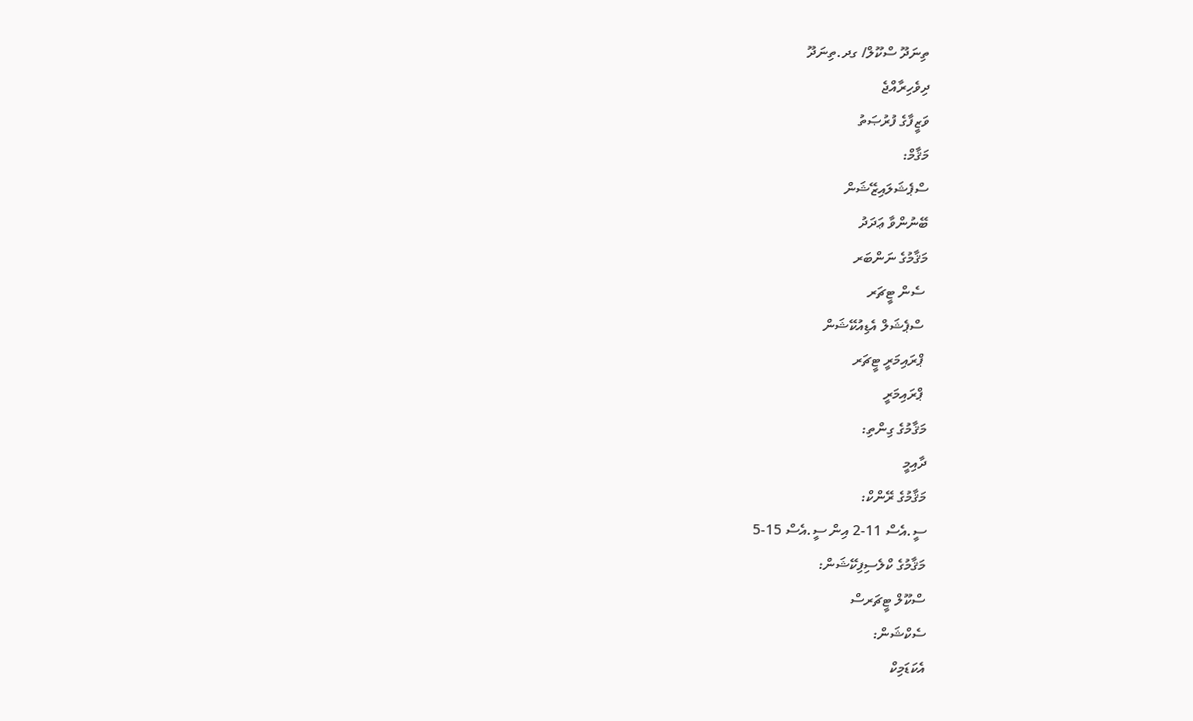ތިނަދޫ ސްކޫލް/ ގދ.ތިނަދޫ
ދިވެހިރާއްޖެ
ވަޒީފާގެ ފުރުޞަތު
މަޤާމް:
ސްޕެޝަލައިޒޭޝަން
ބޭނުންވާ ޢަދަދު
މަޤާމުގެ ނަންބަރ
 ސެން ޓީޗަރ
 ސްޕެޝަލް އެޑިއުކޭޝަން
 ޕްރައިމަރީ ޓީޗަރ
 ޕްރައިމަރީ
މަޤާމުގެ ގިންތި:
ދާއިމީ
މަޤާމުގެ ރޭންކް:
ސީ.އެސް 11-2 އިން ސީ.އެސް 15-5
މަޤާމުގެ ކްލެސިފިކޭޝަން:
ސްކޫލް ޓީޗަރސް
ސެކްޝަން:
އެކަޑަމިކް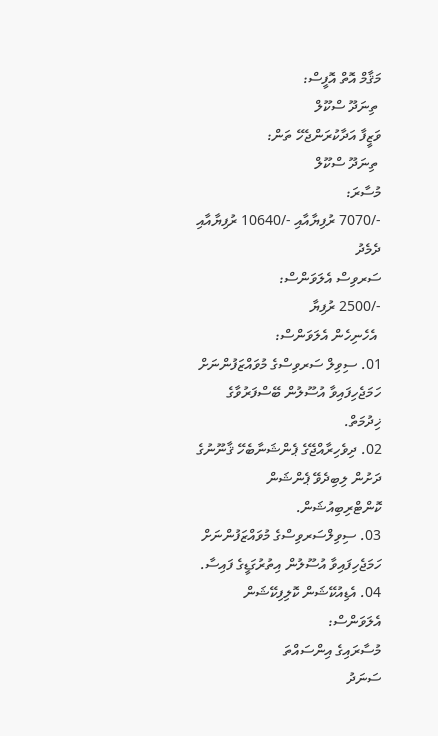މަޤާމް އޮތް އޮފީސް:
 ތިނަދޫ ސްކޫލް
ވަޒީފާ އަދާކުރަންޖެހޭ ތަން:
 ތިނަދޫ ސްކޫލް
މުސާރަ:
-/7070 ރުފިޔާއާއި -/10640 ރުފިޔާއާއި ދެމެދު
ސަރވިސް އެލަވަންސް:
-/2500 ރުފިޔާ
 އެހެނިހެން އެލަވަންސް:
01. ސިވިލް ސަރވިސްގެ މުވައްޒަފުންނަށް ހަމަޖެހިފައިވާ އުސޫލުން ބޭސްފަރުވާގެ ޚިދުމަތް.
02. ދިވެހިރާއްޖޭގެ ޕެންޝަނާބެހޭ ޤާނޫނުގެ ދަށުން ލިބިދެވޭ ޕެންޝަން ކޮންޓްރިބިއުޝަން.
03. ސިވިލްސަރވިސްގެ މުވައްޒަފުންނަށް ހަމަޖެހިފައިވާ އުސޫލުން އިތުރުގަޑީގެ ފައިސާ.
04. އެޑިއުކޭޝަން ކޮލިފިކޭޝަން އެލަވަންސް:
މުސާރައިގެ އިންސައްތަ
ސަނަދު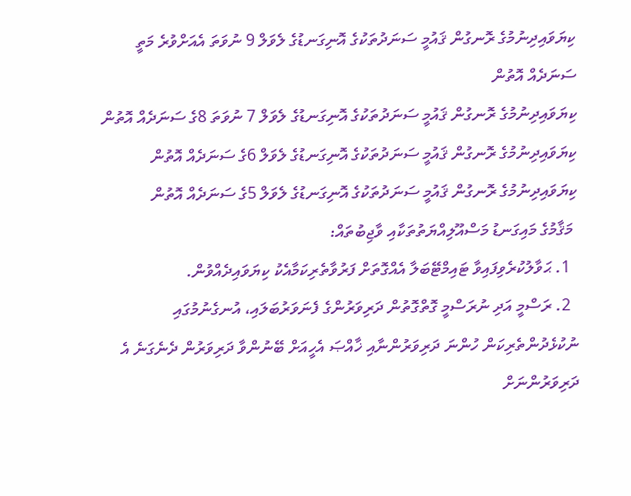ކިޔަވައިދިނުމުގެ ރޮނގުން ޤައުމީ ސަނަދުތަކުގެ އޮނިގަނޑުގެ ލެވަލް 9 ނުވަތަ އެއަށްވުރެ މަތީ ސަނަދެއް އޮތުން
ކިޔަވައިދިނުމުގެ ރޮނގުން ޤައުމީ ސަނަދުތަކުގެ އޮނިގަނޑުގެ ލެވަލް 7 ނުވަތަ 8ގެ ސަނަދެއް އޮތުން
ކިޔަވައިދިނުމުގެ ރޮނގުން ޤައުމީ ސަނަދުތަކުގެ އޮނިގަނޑުގެ ލެވަލް 6ގެ ސަނަދެއް އޮތުން
ކިޔަވައިދިނުމުގެ ރޮނގުން ޤައުމީ ސަނަދުތަކުގެ އޮނިގަނޑުގެ ލެވަލް 5ގެ ސަނަދެއް އޮތުން
 މަޤާމުގެ މައިގަނޑު މަސްއޫލިއްޔަތުތަކާއި ވާޖިބުތައް:
  1. ޙަވާލުކުރެވިފައިވާ ޓައިމްޓޭބަލާ އެއްގޮތަށް ފަރުވާތެރިކަމާއެކު ކިޔަވައިދެއްވުން.
  2. ރަސްމީ އަދި ނުރަސްމީ ގޮތްގޮތުން ދަރިވަރުންގެ ފެނަވަރުބަލައި، އުނގެނުމުގައި ނުކުޅެދުންތެރިކަން ހުންނަ ދަރިވަރުންނާއި ޚާއްޞަ އެހީއަށް ބޭނުންވާ ދަރިވަރުން ދެނެގަނެ އެ ދަރިވަރުންނަށް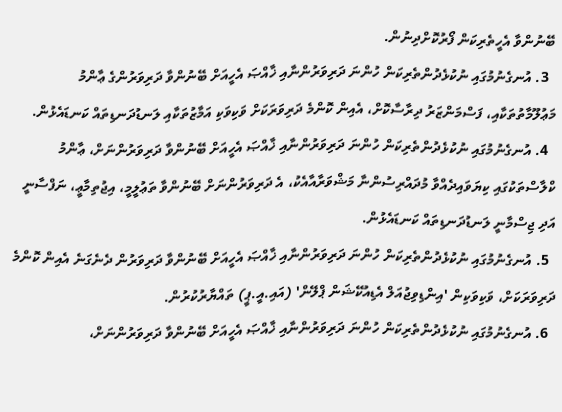ބޭނުންވާ އެހީތެރިކަން ފޯރުކޮށްދިނުން.
  3. އުނގެނުމުގައި ނުކުޅެދުންތެރިކަން ހުންނަ ދަރިވަރުންނާއި ޚާއްޞަ އެހީއަށް ބޭނުންވާ ދަރިވަރުންގެ ޢާންމު މަޢުލޫމާތުތަކާއި، ފަސްމަންޒަރު ދިރާސާކޮށް، އެއިން ކޮންމެ ދަރިވަރަކަށް ވަކިވަކި އަމާޒުތަކާއި ލަނޑުދަނޑިތައް ކަނޑައެޅުން.
  4. އުނގެނުމުގައި ނުކުޅެދުންތެރިކަން ހުންނަ ދަރިވަރުންނާއި ޚާއްޞަ އެހީއަށް ބޭނުންވާ ދަރިވަރުންނަށް، ޢާންމު ކްލާސްތަކުގައި ކިޔަވައިދެއްވާ މުދައްރިސުންނާ މަޝްވަރާއާއެކު، އެ ދަރިވަރުންނަށް ބޭނުންވާ ތަޢުލީމީ، އިޖުތިމާޢީ، ނަފްސާނީ އަދި ޖިސްމާނީ ލަނޑުދަނޑިތައް ކަނޑައެޅުން.
  5. އުނގެނުމުގައި ނުކުޅެދުންތެރިކަން ހުންނަ ދަރިވަރުންނާއި ޚާއްޞަ އެހީއަށް ބޭނުންވާ ދަރިވަރުން ދެނެގަނެ އެއިން ކޮންމެ ދަރިވަރަކަށް، ވަކިވަކިން 'އިންޑިވިޖުއަލް އެޑިއުކޭޝަން ޕްލޭން' (އައި.އީ.ޕީ) ތައްޔާރުކުރުން.
  6. އުނގެނުމުގައި ނުކުޅެދުންތެރިކަން ހުންނަ ދަރިވަރުންނާއި ޚާއްޞަ އެހީއަށް ބޭނުންވާ ދަރިވަރުންނަށް،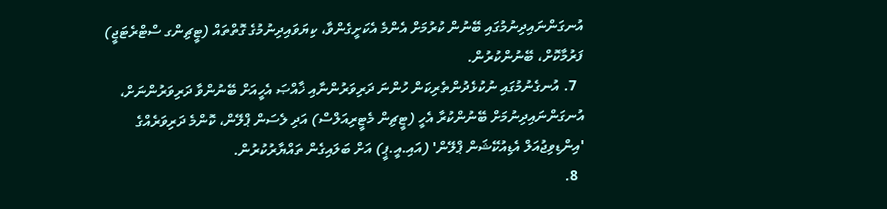އުނގަންނައިދިނުމުގައި ބޭނުން ކުރުމަށް އެންމެ އެކަށީގެންވާ، ކިޔަވައިދިނުމުގެ ގޮތްތައް (ޓީޗިންގ ސްޓްރެޓަޖީ) ފަރުމާކޮށް، ބޭނުންކުރުން.
  7. އުނގެނުމުގައި ނުކުޅެދުންތެރިކަން ހުންނަ ދަރިވަރުންނާއި ޚާއްޞަ އެހީއަށް ބޭނުންވާ ދަރިވަރުންނަށް، އުނގަންނައިދިނުމަށް ބޭނުންކުރާ އެހީ (ޓީޗިން މެޓީރިއަލްސް) އަދި ލެސަން ޕްލޭން، ކޮންމެ ދަރިވަރެއްގެ 'އިންޑިވިޖުއަލް އެޑިއުކޭޝަން ޕްލޭން' (އައި.އީ.ޕީ) އަށް ބަލައިގެން ތައްޔާރުކުރުން.
  8.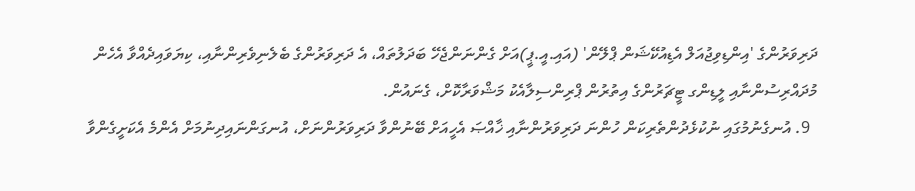ދަރިވަރުންގެ 'އިންޑިވިޖުއަލް އެޑިއުކޭޝަން ޕްލޭން' (އައި.އީ.ޕީ)އަށް ގެންނަންޖެހޭ ބަދަލުތައް، އެ ދަރިވަރުންގެ ބެލެނިވެރިންނާއި، ކިޔަވައިދެއްވާ އެހެން މުދައްރިސުންނާއި ލީޑިންގ ޓީޗަރުންގެ އިތުރުން ޕްރިންސިލާއެކު މަޝްވަރާކޮށް، ގެނައުން.
  9. އުނގެނުމުގައި ނުކުޅެދުންތެރިކަން ހުންނަ ދަރިވަރުންނާއި ޚާއްޞަ އެހީއަށް ބޭނުންވާ ދަރިވަރުންނަށް، އުނގަންނައިދިނުމަށް އެންމެ އެކަށީގެންވާ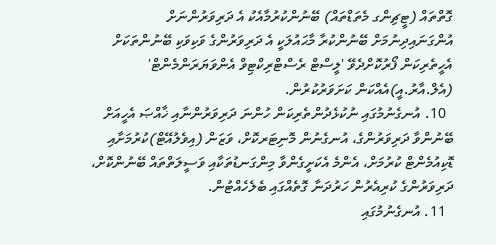ގޮތްތައް (ޓީޗިންގ މެތަޑްތައް) ބޭނުންކުރުމާއެކު އެ ދަރިވަރުންނަށް އުންގަނައިދިނުމަށް ބޭނުންކުރާ މާޙައުލަކީ އެ ދަރިވަރުންގެ ވަކިވަކި ބޭނުންތަކަށް އެހީތެރިކަން ފޯރުކޮށްދެވޭ 'ލީސްޓް ރެސްޓްރިކްޓިވް އެންވަޔަރަންމެންޓް' (އެލް.އާރު.އީ)އެއްކަން ކަށަވަރުކުރުން.
  10. އުނގެނުމުގައި ނުކުޅެދުންތެރިކަން ހުންނަ ދަރިވަރުންނާއި ޚާއްޞަ އެހީއަށް ބޭނުންވާ ދަރިވަރުންގެ، އުނގެނުން މޮނިޓަރކޮށް، ވަޒަން (އިވެލުއޭޓް)ކުރުމަށާއި ޑޮކިއުމެންޓް ކުރުމަށް، އެންމެ އެކަށީގެންވާ މިންގަނޑުތަކާއި ވަސީލަތްތައް ބޭނުންކޮށް، ދަރިވަރުންގެ ކުރިއެރުން ހަރުދަނާ ގޮތެއްގައި ބެލެހެއްޓުން.
  11. އުނގެނުމުގައި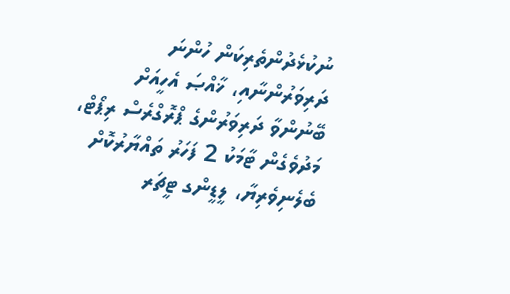ނުކުޅެދުންތެރިކަން ހުންނަ ދަރިވަރުންނާއި، ޚާއްޞަ އެހީއަށް ބޭނުންވާ ދަރިވަރުންގެ ޕްރޮގްރެސް ރިޕޯޓް، މަދުވެގެން ޓާމަކު 2 ފަހަރު ތައްޔާރުކޮށް ބެލެނިވެރިޔާ، ލީޑީންގ ޓީޗަރ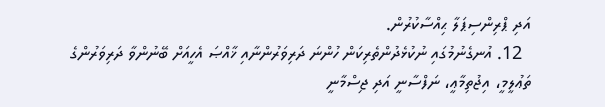އަދި ޕްރިންސިޕަލާ ޙިއްސާކުރުން.
  12. އުނގެނުމުގައި ނުކުޅެދުންތެރިކަން ހުންނަ ދަރިވަރުންނާއި ޚާއްޞަ އެހީއަށް ބޭނުންވާ ދަރިވަރުންގެ ތަޢުލީމީ، އިޖުތިމާޢީ، ނަފްސާނީ އަދި ޖިސްމާނީ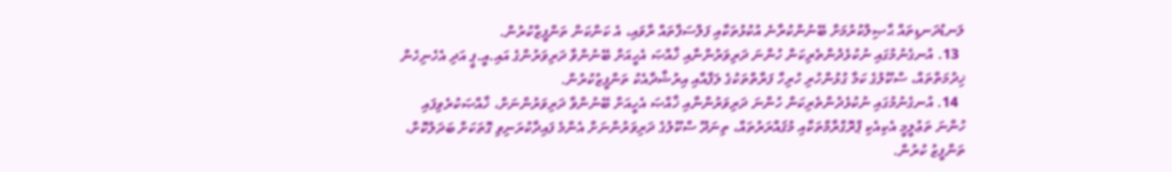ލަނޑުދަނޑިތައް ޙާޞިލްކުރުމަށް ބޭނުންކުރާނެ އުކުޅުތަކާއި ފަލްސަފާތައް ރާވައި، އެ ކަންކަން ތަންފީޒްކުރުން.
  13. އުނގެނުމުގައި ނުކުޅެދުންތެރިކަން ހުންނަ ދަރިވަރުންނާއި ޚާއްޞަ އެހީއަށް ބޭނުންވާ ދަރިވަރުންގެ އައި.އީ.ޕީ އަދި އެހެނިހެން ޚިދުމަތްތައް، ސްކޫލުގެ ކަމާ ގުޅުންހުރި ހުރިހާ ފަރާތްތަކުގެ ލަފާއާއި އިރުޝާދާއެކު ތަންފީޒުކުރުން.
  14. އުނގެނުމުގައި ނުކުޅެދުންތެރިކަން ހުންނަ ދަރިވަރުންނާއި ޚާއްޞަ އެހީއަށް ބޭނުންވާ ދަރިވަރުންނަށް، ޚާއްޞަކުރެވިފައި ހުންނަ ތަޢުލީމީ އެކިއެކި ޕްރޮގްރާމްތަކާއި މުޤައްރަރުތައް، ތިނަދޫ ސްކޫލުގެ ދަރިވަރުންނަށް އެންމެ ފައިދާކުރަނިވި ގޮތަކަށް ބަދަލުކޮށް، ތަންފީޒު ކުރުން.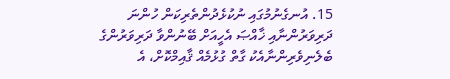15. އުނގެނުމުގައި ނުކުޅެދުންތެރިކަން ހުންނަ ދަރިވަރުންނާއި ޚާއްޞަ އެހީއަށް ބޭނުންވާ ދަރިވަރުންގެ ބެލެނިވެރިންނާއެކު ގާތް ގުޅުމެއް ޤާއިމްކޮށް، އެ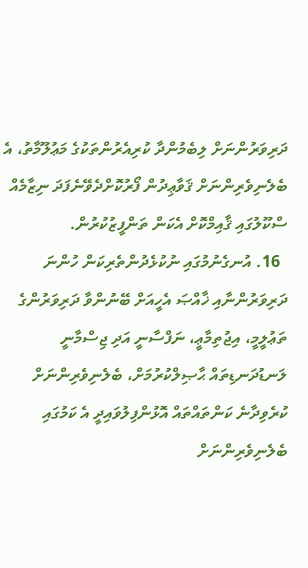ދަރިވަރުންނަށް ލިބެމުންދާ ކުރިއެރުންތަކުގެ މަޢުލޫމާތު، އެ ބެލެނިވެރިންނަށް ޤަވާޢިދުން ފޯރުކޮށްދެވޭނެފަދަ ނިޒާމެއް ސްކޫލުގައި ޤާއިމްކޮށް އެކަން ތަންފީޒުކުރުން.
  16. އުނގެނުމުގައި ނުކުޅެދުންތެރިކަން ހުންނަ ދަރިވަރުންނާއި ޚާއްޞަ އެހީއަށް ބޭނުންވާ ދަރިވަރުންގެ ތަޢުލީމީ، އިޖުތިމާޢީ، ނަފްސާނީ އަދި ޖިސްމާނީ ލަނޑުދަނޑިތައް ޙާޞިލްކުރުމަށް، ބެލެނިވެރިންނަށް ކުރެވިދާނެ ކަންތައްތައް އޮޅުންފިލުވައިދީ އެ ކަމުގައި ބެލެނިވެރިންނަށް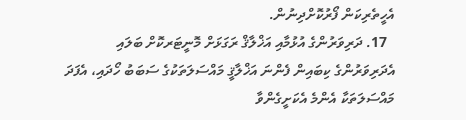އެހީތެރިކަން ފޯރުކޮށްދިނުން.
  17. ދަރިވަރުންގެ އުޅުމާއި އަޚްލާޤް ރަގަޅަށް މޮނީޓަރކޮށް ބަލައި އެދަރިވަރުންގެ ކިބައިން ފެންނަ އަޚްލާޤީ މައްސަލަތަކުގެ ސަބަބު ހޯދައި، އެފަދަ މައްސަލަތަކާ އެންމެ އެކަށީގެންވާ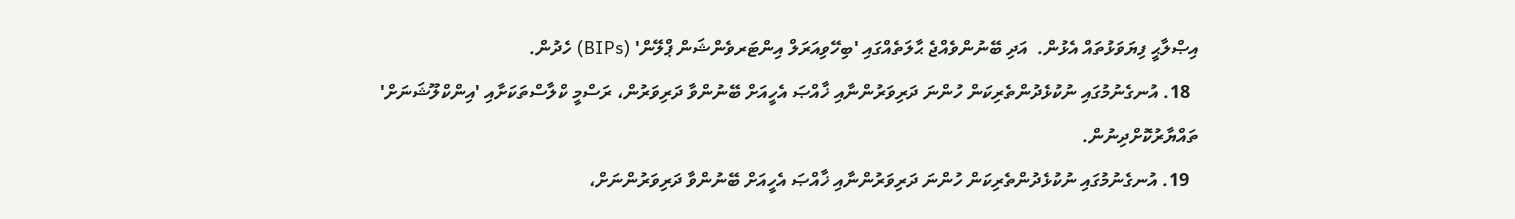އިޞްލާޙީ ފިޔަވަޅުތައް އެޅުން.  އަދި ބޭނުންވެއްޖެ ޙާލަތެއްގައި 'ބިހޭވިއަރަލް އިންޓަރވެންޝަން ޕްލޭން' (BIPs) ހެދުން.
  18. އުނގެނުމުގައި ނުކުޅެދުންތެރިކަން ހުންނަ ދަރިވަރުންނާއި ޚާއްޞަ އެހީއަށް ބޭނުންވާ ދަރިވަރުން، ރަސްމީ ކްލާސްތަކަށާއި 'އިންކްލޫޝަނަށް' ތައްޔާރުކޮށްދިނުން.
  19. އުނގެނުމުގައި ނުކުޅެދުންތެރިކަން ހުންނަ ދަރިވަރުންނާއި ޚާއްޞަ އެހީއަށް ބޭނުންވާ ދަރިވަރުންނަށް،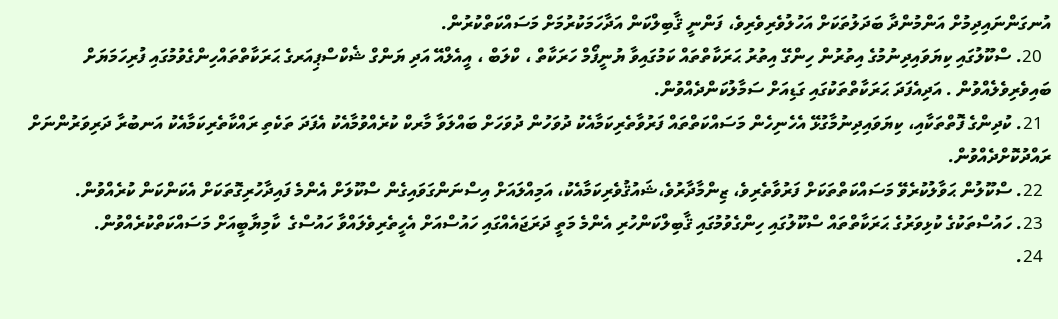އުނގަންނައިދިމުށް އަންމުންދާ ބަދަލުތަކަށް އަހުލުވެރިވެރިވެ، ފަންނީ ޤާބިލްކަން އަދާހަމަކުރުމަށް މަސައްކަތްކުރުން.
  20. ސްކޫލުގައި ކިޔަވައިދިނުމުގެ އިތުރުން ހިންގޭ އިތުރު ޙަރަކާތްތައް ކަމުގައިވާ ޔުނީފޯމް ހަރަކާތް ، ކްލަބް ، އީއެލްއޭ އަދި ޔަންގް ޝެކްސްޕިއަރގެ ޙަރަކާތްތައްހިންގެވުމުގައި ފުރިހަމަޔަށް ބައިވެރިވެލެއްވުން . އަދިއެފަދަ ޙަރަކާތްތަކުގައި ގަޑިއަށް ސަމާލުކަންދެއްވުން.
  21. ކުދިންގެ ފޮތްތަކާއި، ކިޔަވައިދިނުމާގުޅޭ އެހެނިހެން މަސައްކަތްތައް ފަރުވާތެރިކަމާއެކު ދުވަހުން ދުވަހަށް ބައްލަވާ މާރކް ކުރެއްވުމާއެކު އެފަދަ ތަކެތި ރައްކާތެރިކަމާއެކު އަނބުރާ ދަރިވަރުންނަށް ރައްދުކޮށްދެއްވުން.
  22. ސްކޫލުން ޙަވާލުކުރެވޭ މަސައްކަތްތަކަށް ފަރުވާތެރިވެ، ޒިންމާދާރުވެ،ޝައުޤުވެރިކަމާއެކު، އަމިއްލައަށް އިސްނަންގަވައިގެން ސްކޫލަށް އެންމެ ފައިދާހުރިގޮތަކަށް އެކަންކަން ކުރެއްވުން.
  23. ހައުސްތަކުގެ ކުޅިވަރުގެ ޙަރަކާތްތައް ސްކޫލުގައި ހިންގެވުމުގައި ޤާބިލްކަންހުރި އެންމެ މަތީ ދަރަޖައެއްގައި ހައުސްއަށް އެހީތެރިވެލައްވާ ހައުސްގެ  ކާމިޔާބީއަށް މަސައްކަތްކުރެއްވުން.
  24.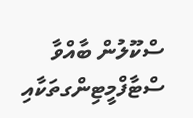ސްކޫލުން ބާއްވާ ސްޓާފްމީޓިންގތަކާއި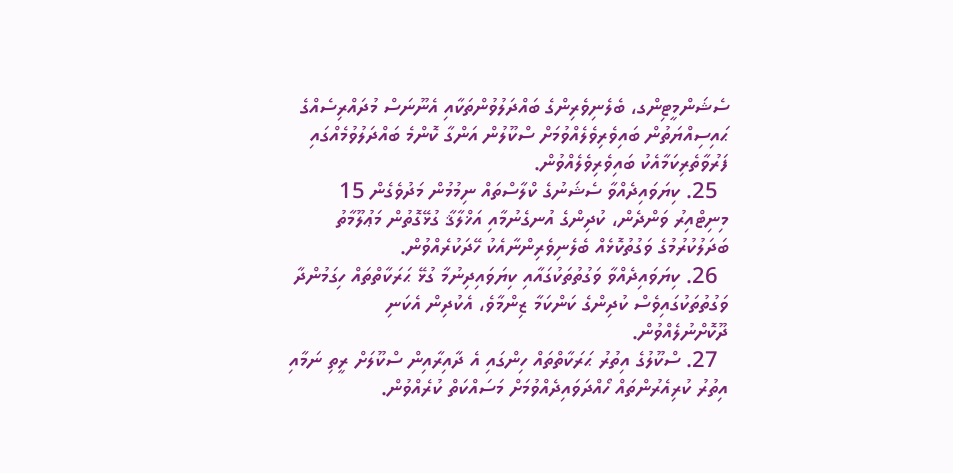ސެޝަންމީޓިންގ، ބެލެނިވެރިންގެ ބައްދަލުވުންތަކާއި އެނޫނަސް މުދައްރިސެއްގެ ޙައިސިއްޔަތުން ބައިވެރިވެލެއްވުމަށް ސްކޫލުން އަންގާ ކޮންމެ ބައްދަލުވުމެއްގައި ފަރުވާތެރިކަމާއެކު ބައިވެރިވެލެއްވުން.
  25. ކިޔަވައިދެއްވާ ސެޝަނުގެ ކްލާސްތައް ނިމުމުން މަދުވެގެން 15 މިނިޓްއިރު ވަންދެން، ކުދިންގެ އުނގެނުމާއި އަޚްލާޤާ ގުޅޭގޮތުން މަޢުލޫމާތު ބަދަލުކުރުމުގެ ވަގުތުކޮޅެއް ބެލެނިވެރިންނާއެކު ހޭދަކުރެއްވުން.
  26. ކިޔަވައިދެއްވާ ވަގުތުތަކުގައާއި ކިޔަވައިދިނުމާ ގުޅޭ ޙަރަކާތްތައް ހިގަމުންދާ ވަގުތުތަކުގައިވެސް ކުދިންގެ ކަންކަމާ ޒިންމާވެ، އެކުދިން އެކަނި ދޫކޮށްނުލެއްވުން.
  27. ސްކޫލުގެ އިތުރު ޙަރަކާތްތައް ހިންގައި އެ ދާއިރާއިން ސްކޫލަށް ރީތި ނަމާއި އިތުރު ކުރިއެރުންތައް ހޯއްދަވައިދެއްވުމަށް މަސައްކަތް ކުރެއްވުން.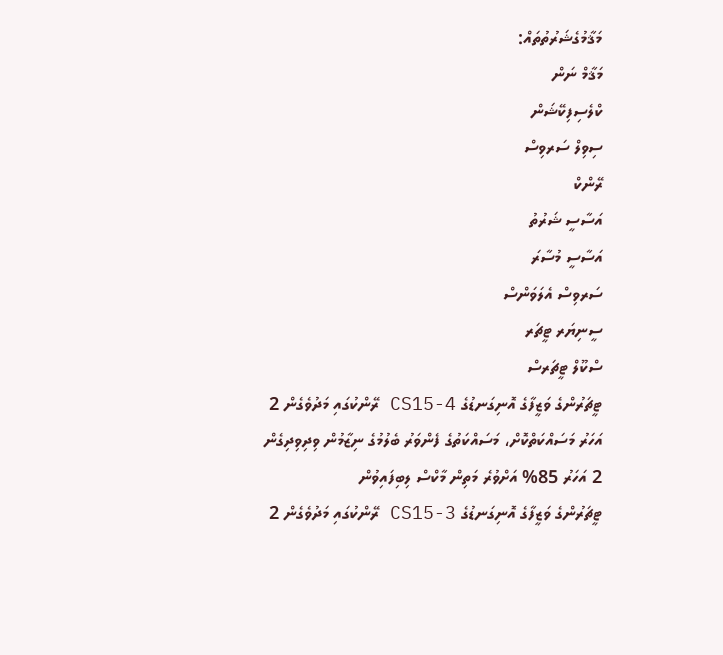މަޤާމުގެޝަރުތުތައް:
މަޤާމް ނަން
ކްލެސިފިކޭޝަން
ސިވިލް ސަރވިސް
ރޭންކް
އަސާސީ ޝަރުތު
އަސާސީ މުސާރަ
ސަރވިސް އެލަވަންސް
ސީނިޔަރ ޓީޗަރ
ސްކޫލް ޓީޗަރސް
ޓީޗަރުންގެ ވަޒީފާގެ އޮނިގަނޑުގެ CS15-4 ރޭންކުގައި މަދުވެގެން 2 އަހަރު މަސައްކަތްކޮށް، މަސައްކަތުގެ ފެންވަރު ބެލުމުގެ ނިޒާމުން ވިދިވިދިގެން 2 އަހަރު 85% އަށްވުރެ މަތިން މާކްސް ލިބިފައިވުން
ޓީޗަރުންގެ ވަޒީފާގެ އޮނިގަނޑުގެ CS15-3 ރޭންކުގައި މަދުވެގެން 2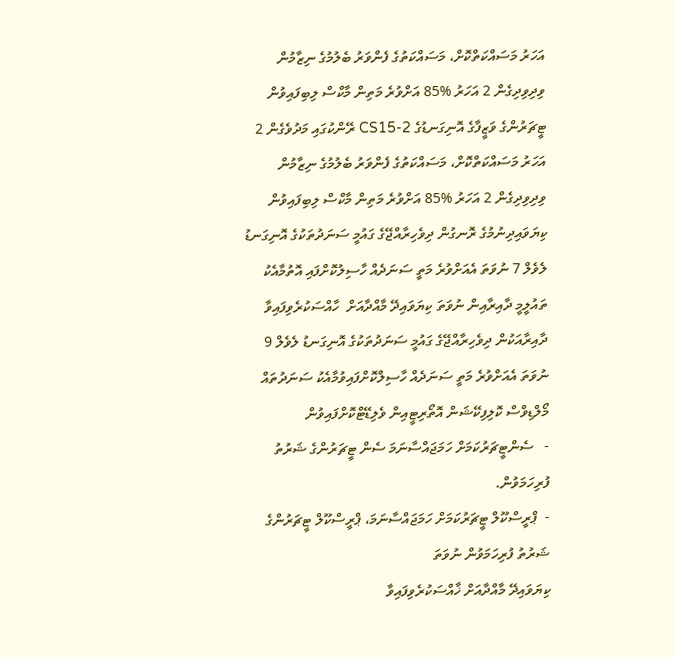އަހަރު މަސައްކަތްކޮށް، މަސައްކަތުގެ ފެންވަރު ބެލުމުގެ ނިޒާމުން ވިދިވިދިގެން 2 އަހަރު %85 އަށްވުރެ މަތިން މާކްސް ލިބިފައިވުން
ޓީޗަރުންގެ ވަޒީފާގެ އޮނިގަނޑުގެ CS15-2 ރޭންކުގައި މަދުވެގެން 2 އަހަރު މަސައްކަތްކޮށް، މަސައްކަތުގެ ފެންވަރު ބެލުމުގެ ނިޒާމުން ވިދިވިދިގެން 2 އަހަރު %85 އަށްވުރެ މަތިން މާކްސް ލިބިފައިވުން
ކިޔަވައިދިނުމުގެ ރޮނގުން ދިވެހިރާއްޖޭގެ ގައުމީ ސަނަދުތަކުގެ އޮނިގަނޑު ލެވެލް 7 ނުވަތަ އެއަށްވުރެ މަތީ ސަނަދެއް ހާސިލުކޮށްފައި އޮތުމާއެކު ތައުލީމީ ދާއިރާއިން ނުވަތަ ކިޔަވައިދޭ މާއްދާއަށް  ހާއްސަކުރެވިފައިވާ ދާއިރާއަކުން ދިވެހިރާއްޖޭގެ ގައުމީ ސަނަދުތަކުގެ އޮނިގަނޑު ލެވެލް 9 ނުވަތަ އެއަށްވުރެ މަތީ ސަނަދެއް ހާސިލްކޮށްފައިވުމާއެކު ސަނަދުތައް މޯލްޑިވްސް ކޮލިފިކޭޝަން އޮތޯރިޓީއިން ވެލިޑޭޓްކޮށްފައިވުން
-   ސެންޓީޗަރުކަމަށް ހަމަޖައްސާނަމަ ސެން ޓީޗަރުންގެ ޝަރުތު ފުރިހަމަވުން.
-  ޕްރީސްކޫލް ޓީޗަރުކަމަށް ހަމަޖައްސާނަމަ، ޕްރީސްކޫލް ޓީޗަރުންގެ ޝަރުތު ފުރިހަމަވުން ނުވަތަ
ކިޔަވައިދޭ މާއްދާއަށް ޚާއްސަކުރެވިފައިވާ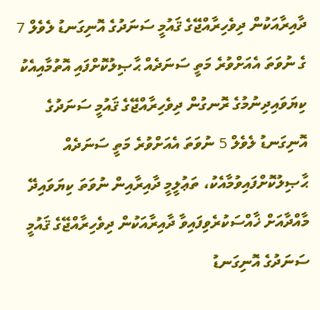ދާއިރާއަކުން ދިވެހިރާއްޖޭގެ ޤައުމީ ސަނަދުގެ އޮނިގަނޑު ލެވެލް 7 ގެ ނުވަތަ އެއަށްވުރެ މަތީ ސަނަދެއް ޙާޞިލުކޮށްފައި އޮތުމާއިއެކު ކިޔަވައިދިނުމުގެ ރޮނގުން ދިވެހިރާއްޖޭގެ ޤައުމީ ސަނަދުގެ އޮނިގަނޑު ލެވެލް 5 ނުވަތަ އެއަށްވުރެ މަތީ ސަނަދެއް ޙާޞިލުކޮށްފައިވުމާއެކު، ތަޢުލީމީ ދާއިރާއިން ނުވަތަ ކިޔަވައިދޭ މާއްދާއަށް ޚާއްސަކުރެވިފައިވާ ދާއިރާއަކުން ދިވެހިރާއްޖޭގެ ޤައުމީ ސަނަދުގެ އޮނިގަނޑު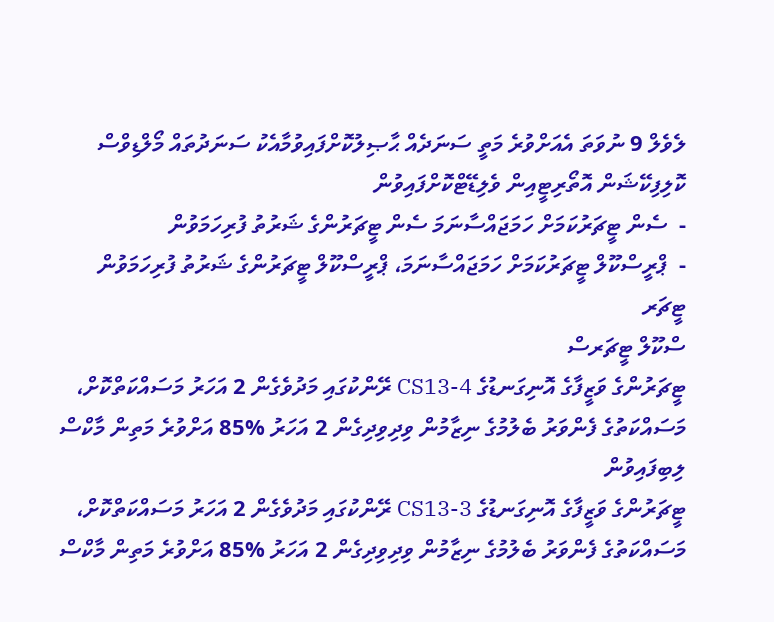ލެވެލް 9 ނުވަތަ އެއަށްވުރެ މަތީ ސަނަދެއް ޙާޞިލުކޮށްފައިވުމާއެކު ސަނަދުތައް މޯލްޑިވްސް ކޮލިފިކޭޝަން އޮތޯރިޓީއިން ވެލިޑޭޓްކޮށްފައިވުން
-  ސެން ޓީޗަރުކަމަށް ހަމަޖައްސާނަމަ ސެން ޓީޗަރުންގެ ޝަރުތު ފުރިހަމަވުން
-  ޕްރީސްކޫލް ޓީޗަރުކަމަށް ހަމަޖައްސާނަމަ، ޕްރީސްކޫލް ޓީޗަރުންގެ ޝަރުތު ފުރިހަމަވުން
ޓީޗަރ
ސްކޫލް ޓީޗަރސް
ޓީޗަރުންގެ ވަޒީފާގެ އޮނިގަނޑުގެ CS13-4 ރޭންކުގައި މަދުވެގެން 2 އަހަރު މަސައްކަތްކޮށް، މަސައްކަތުގެ ފެންވަރު ބެލުމުގެ ނިޒާމުން ވިދިވިދިގެން 2 އަހަރު %85 އަށްވުރެ މަތިން މާކްސް ލިބިފައިވުން
ޓީޗަރުންގެ ވަޒީފާގެ އޮނިގަނޑުގެ CS13-3 ރޭންކުގައި މަދުވެގެން 2 އަހަރު މަސައްކަތްކޮށް، މަސައްކަތުގެ ފެންވަރު ބެލުމުގެ ނިޒާމުން ވިދިވިދިގެން 2 އަހަރު %85 އަށްވުރެ މަތިން މާކްސް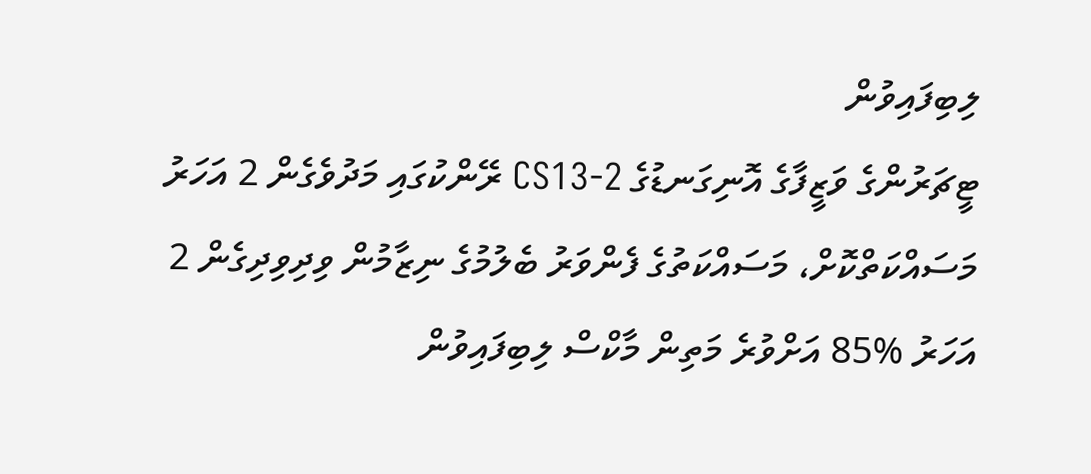ލިބިފައިވުން
ޓީޗަރުންގެ ވަޒީފާގެ އޮނިގަނޑުގެ CS13-2 ރޭންކުގައި މަދުވެގެން 2 އަހަރު މަސައްކަތްކޮށް، މަސައްކަތުގެ ފެންވަރު ބެލުމުގެ ނިޒާމުން ވިދިވިދިގެން 2 އަހަރު %85 އަށްވުރެ މަތިން މާކްސް ލިބިފައިވުން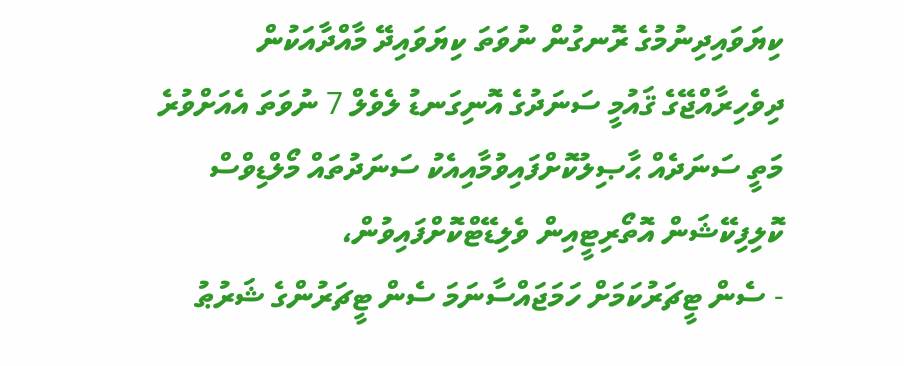ކިޔަވައިދިނުމުގެ ރޮނގުން ނުވަތަ ކިޔަވައިދޭ މާއްދާއަކުން ދިވެހިރާއްޖޭގެ ޤައުމީ ސަނަދުގެ އޮނިގަނޑު ލެވެލް 7 ނުވަތަ އެއަށްވުރެ މަތީ ސަނަދެއް ޙާޞިލުކޮށްފައިވުމާއިއެކު ސަނަދުތައް މޯލްޑިވްސް ކޮލިފިކޭޝަން އޮތޯރިޓީއިން ވެލިޑޭޓްކޮށްފައިވުން،
- ސެން ޓީޗަރުކަމަށް ހަމަޖައްސާނަމަ ސެން ޓީޗަރުންގެ ޝަރުޠު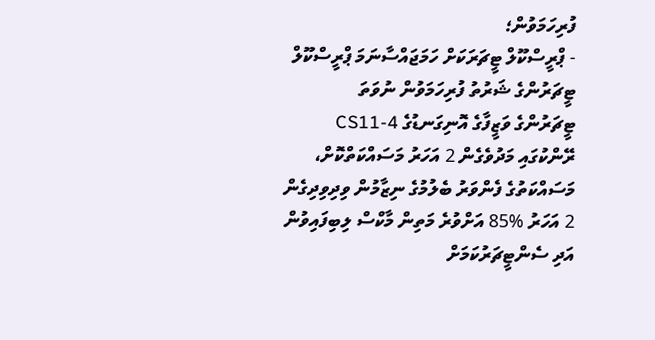ފުރިހަމަވުން؛
- ޕްރީސްކޫލް ޓީޗަރަކަށް ހަމަޖައްސާނަމަ ޕްރީސްކޫލް ޓީޗަރުންގެ ޝަރުތު ފުރިހަމަވުން ނުވަތަ
ޓީޗަރުންގެ ވަޒީފާގެ އޮނިގަނޑުގެ CS11-4 ރޭންކުގައި މަދުވެގެން 2 އަހަރު މަސައްކަތްކޮށް، މަސައްކަތުގެ ފެންވަރު ބެލުމުގެ ނިޒާމުން ވިދިވިދިގެން 2 އަހަރު %85 އަށްވުރެ މަތިން މާކްސް ލިބިފައިވުން އަދި ސެންޓީޗަރުކަމަށް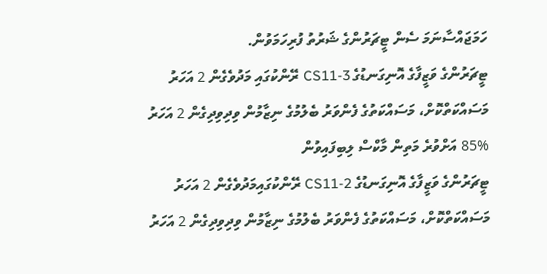ހަމަޖައްސާނަމަ ސެން ޓީޗަރުންގެ ޝަރުތު ފުރިހަމަވުން.
ޓީޗަރުންގެ ވަޒީފާގެ އޮނިގަނޑުގެ CS11-3 ރޭންކުގައި މަދުވެގެން 2 އަހަރު މަސައްކަތްކޮށް، މަސައްކަތުގެ ފެންވަރު ބެލުމުގެ ނިޒާމުން ވިދިވިދިގެން 2 އަހަރު %85 އަށްވުރެ މަތިން މާކްސް ލިބިފައިވުން
ޓީޗަރުންގެ ވަޒީފާގެ އޮނިގަނޑުގެ CS11-2 ރޭންކުގައިމަދުވެގެން 2 އަހަރު މަސައްކަތްކޮށް، މަސައްކަތުގެ ފެންވަރު ބެލުމުގެ ނިޒާމުން ވިދިވިދިގެން 2 އަހަރު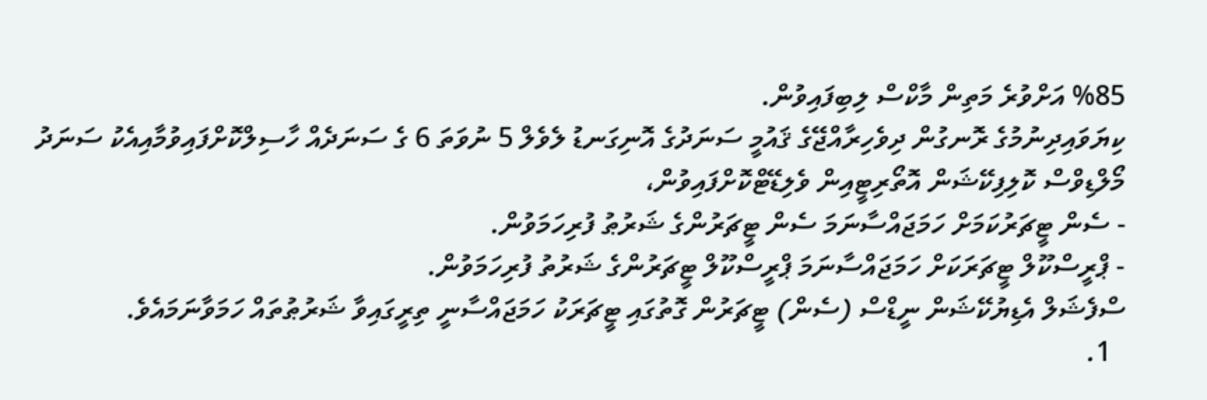%85 އަށްވުރެ މަތިން މާކްސް ލިބިފައިވުން.
ކިޔަވައިދިނުމުގެ ރޮނގުން ދިވެހިރާއްޖޭގެ ޤައުމީ ސަނަދުގެ އޮނިގަނޑު ލެވެލް 5 ނުވަތަ 6 ގެ ސަނަދެއް ހާސިލްކޮށްފައިވުމާއިއެކު ސަނަދު މޯލްޑިވްސް ކޮލިފިކޭޝަން އޮތޯރިޓީއިން ވެލިޑޭޓްކޮށްފައިވުން،
- ސެން ޓީޗަރުކަމަށް ހަމަޖައްސާނަމަ ސެން ޓީޗަރުންގެ ޝަރުޠު ފުރިހަމަވުން.
- ޕްރީސްކޫލް ޓީޗަރަކަށް ހަމަޖައްސާނަމަ ޕްރީސްކޫލް ޓީޗަރުންގެ ޝަރުތު ފުރިހަމަވުން.
ސްފެޝަލް އެޑިޔުކޭޝަން ނީޑްސް (ސެން) ޓީޗަރުން ގޮތުގައި ޓީޗަރަކު ހަމަޖައްސާނީ ތިރީގައިވާ ޝަރުޠުތައް ހަމަވާނަމައެވެ.
  1.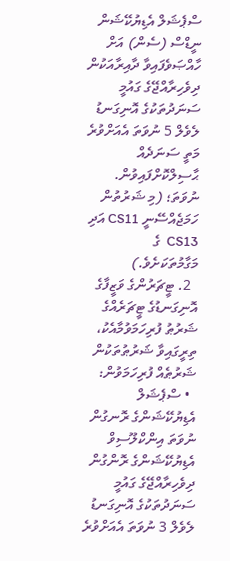ސްޕެޝަލް އެޑިޔުކޭޝަން ނީޑްސް (ސެން) އަށް ހާއްޞަވެފައިވާ ދާއިރާއަކުން ދިވެހިރާއްޖޭގެ ގައުމީ ސަނަދުތަކުގެ އޮނިގަނޑު ލެވެލް 5 ނުވަތަ އެއަށްވުރެ މަތީ ސަނަދެއް ޙާސިލްކޮށްފައިވުން. ނުވަތަ؛ (މި ޝަރުތުން ހަމަޖެއްސޭނީ CS11 އަދި CS13  ގެ މަގާމުތަކަށެވެ.)
  2. ޓީޗަރުންގެ ވަޒީފާގެ އޮނިގަނޑުގެ ޓީޗަރެއްގެ ޝަރުޠު ފުރިހަމަވުމާއެކު، ތިރީގައިވާ ޝަރުޠުތަކުން ޝަރުޠެއް ފުރިހަމަވުން:
  • ސްޕެޝަލް އެޑިޔުކޭޝަންގެ ރޮނގުން ނުވަތަ އިންކްލޫސިވް އެޑިޔުކޭޝަންގެ ރޮންގުން ދިވެހިރާއްޖޭގެ ގައުމީ ސަނަދުތަކުގެ އޮނިގަނޑު ލެވެލް 3 ނުވަތަ އެއަށްވުރެ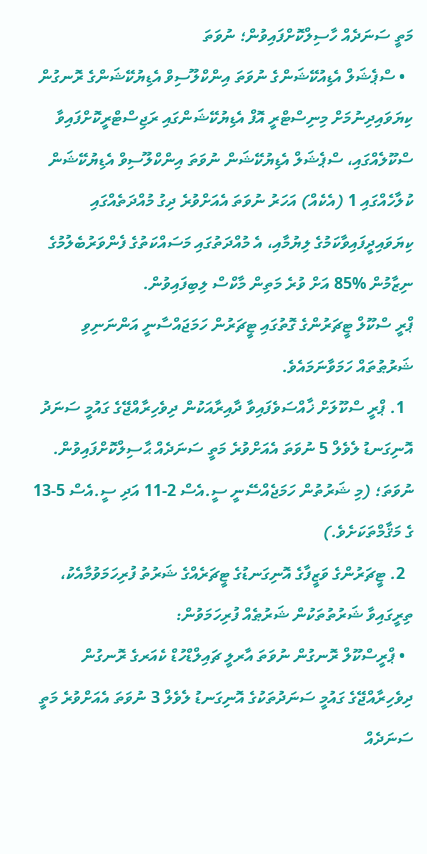މަތީ ސަނަދެއް ހާސިލްކޮށްފައިވުން؛ ނުވަތަ
  • ސްޕެޝަލް އެޑިއުކޭޝަންގެ ނުވަތަ އިންކްލޫސިވް އެޑިޔުކޭޝަންގެ ރޮނގުން ކިޔަވައިދިނުމަށް މިނިސްޓްރީ އޮފް އެޑިޔުކޭޝަންގައި ރަޖިސްޓްރީކޮށްފައިވާ ސްކޫލެއްގައި، ސްޕެޝަލް އެޑިޔުކޭޝަން ނުވަތަ އިންކްލޫސިވް އެޑިޔުކޭޝަން ކުލާހެއްގައި 1 (އެކެއް) އަހަރު ނުވަތަ އެއަށްވުރެ ދިގު މުއްދަތެއްގައި ކިޔަވައިދީފައިވާކަމުގެ ލިޔުމާއި، އެ މުއްދަތުގައި މަސައްކަތުގެ ފެންވަރުބެލުމުގެ ނިޒާމުން %85 އަށް ވުރެ މަތިން މާކްސް ލިބިފައިވުން.
ޕްރީ ސްކޫލް ޓީޗަރުންގެ ގޮތުގައި ޓީޗަރުން ހަމަޖައްސާނީ އަންނަނިވި ޝަރުޠުތައް ހަމަވާނަމައެވެ.
  1. ޕްރީ ސްކޫލަށް ޚާއްސަވެފައިވާ ދާއިރާއަކުން ދިވެހިރާއްޖޭގެ ގައުމީ ސަނަދު އޮނިގަނޑު ލެވެލް 5 ނުވަތަ އެއަށްވުރެ މަތީ ސަނަދެއް ޙާސިލްކޮށްފައިވުން. ނުވަތަ؛ (މި ޝަރުތުން ހަމަޖެއްސޭނީ ސީ.އެސް 2-11 އަދި ސީ.އެސް 5-13 ގެ މަޤާމްތަކަށެވެ.)
  2. ޓީޗަރުންގެ ވަޒީފާގެ އޮނިގަނޑުގެ ޓީޗަރެއްގެ ޝަރުތު ފުރިހަމަވުމާއެކު، ތިރީގައިވާ ޝަރުތުތަކުން ޝަރުޠެއް ފުރިހަމަވުން:
  • ޕްރީސްކޫލް ރޮނގުން ނުވަތަ އާރލީ ޗައިލްޑްހުޑް ކެއަރގެ ރޮނގުން ދިވެހިރާއްޖޭގެ ގައުމީ ސަނަދުތަކުގެ އޮނިގަނޑު ލެވެލް 3 ނުވަތަ އެއަށްވުރެ މަތީ ސަނަދެއް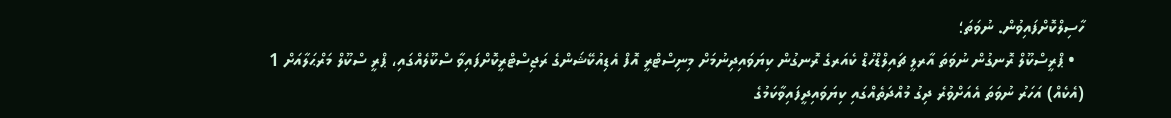ހާސިލްކޮށްފައިވުން. ނުވަތަ؛
  • ޕްރީސްކޫލް ރޮނގުން ނުވަތަ އާރލީ ޗައިލްޑްހުޑް ކެއަރގެ ރޮނގުން ކިޔަވައިދިނުމަށް މިނިސްޓްރީ އޮފް އެޑިއުކޭޝަންގެ ރަޖިސްޓްރީކޮށްފައިވާ ސްކޫލެއްގައި، ޕްރީ ސްކޫލް މަރްޙަލާއަށް 1 (އެކެއް) އަހަރު ނުވަތަ އެއަށްވުރެ ދިގު މުއްދަތެއްގައި ކިޔަވައިދީފައިވާކަމުގެ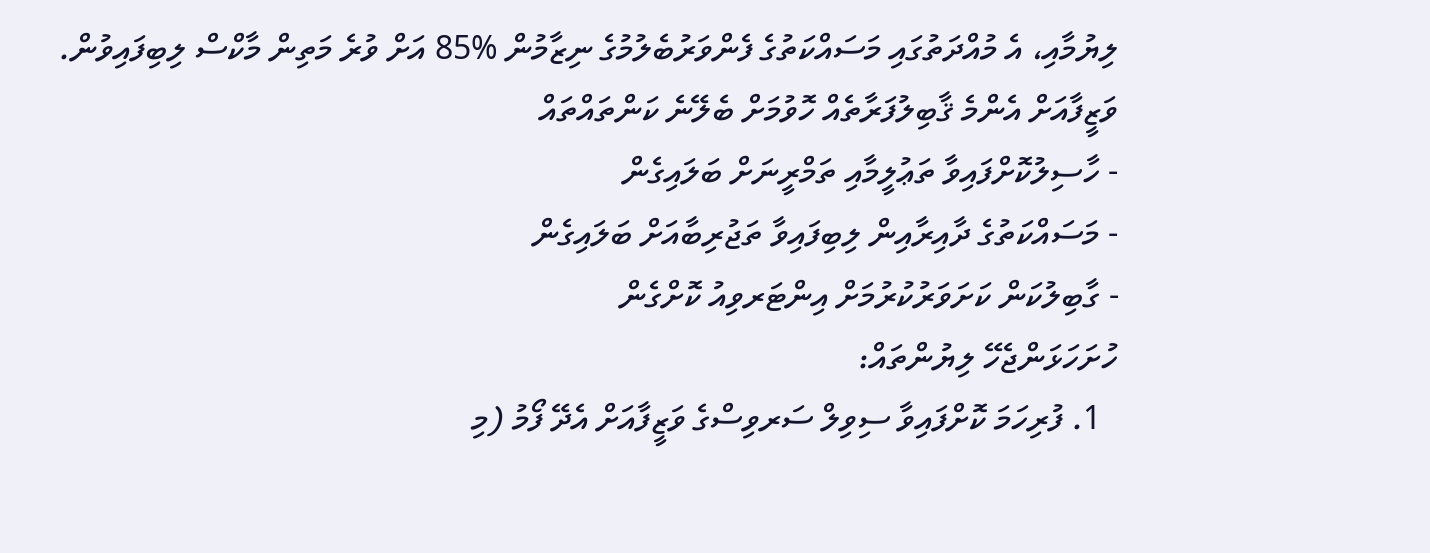ލިޔުމާއި، އެ މުއްދަތުގައި މަސައްކަތުގެ ފެންވަރުބެލުމުގެ ނިޒާމުން %85 އަށް ވުރެ މަތިން މާކްސް ލިބިފައިވުން.
ވަޒީފާއަށް އެންމެ ޤާބިލުފަރާތެއް ހޮވުމަށް ބެލޭނެ ކަންތައްތައް
- ހާސިލުކޮށްފައިވާ ތަޢުލީމާއި ތަމްރީނަށް ބަލައިގެން
- މަސައްކަތުގެ ދާއިރާއިން ލިބިފައިވާ ތަޖުރިބާއަށް ބަލައިގެން
- ގާބިލުކަން ކަށަވަރުކުރުމަށް އިންޓަރވިއު ކޮށްގެން
ހުށަހަޅަންޖެހޭ ލިޔުންތައް:
  1. ފުރިހަމަ ކޮށްފައިވާ ސިވިލް ސަރވިސްގެ ވަޒީފާއަށް އެދޭ ފޯމު (މި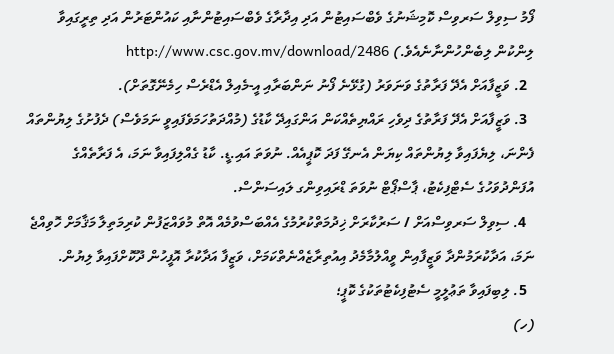ފޯމު ސިވިލް ސަރވިސް ކޮމިޝަނުގެ ވެބްސައިޓުން އަދި އިދާރާގެ ވެބްސައިޓުންނާއި ކައުންޓަރުން އަދި ތިރީގައިވާ ލިންކުން ލިބެންހުންނާނެއެވެ.) http://www.csc.gov.mv/download/2486
  2. ވަޒީފާއަށް އެދޭ ފަރާތުގެ ވަނަވަރު (ގުޅޭނެ ފޯނު ނަންބަރާއި އީ-މެއިލް އެޑްރެސް ހިމެނޭގޮތަށް).
  3. ވަޒީފާއަށް އެދޭ ފަރާތުގެ ދިވެހި ރައްޔިތެއްކަން އަންގައިދޭ ކާޑުގެ (މުއްދަތުހަމަވެފައިވީ ނަމަވެސް) ދެފުށުގެ ލިޔުންތައް ފެންނަ، ލިޔެފައިވާ ލިޔުންތައް ކިޔަން އެނގޭ ފަދަ ކޮޕީއެއް. ނުވަތަ އައި.ޑީ. ކާޑު ގެއްލިފައިވާ ނަމަ، އެ ފަރާތެއްގެ އުފަންދުވަހުގެ ސެޓްފިކެޓު، ޕާސްޕޯޓް ނުވަތަ ޑްރައިވިންގ ލައިސަންސް.
  4. ސިވިލް ސަރވިސްއަށް / ސަރުކާރަށް ޚިދުމަތްކުރުމުގެ އެއްބަސްވުމެއް އޮތް މުވައްޒަފުން ކުރިމަތިލާ މަޤާމަށް ހޮވިއްޖެ ނަމަ، އަދާކުރަމުންދާ ވަޒީފާއިން ވީއްލުމާމެދު އިއުތިރާޒެއްނެތްކަމަށް، ވަޒީފާ އަދާކުރާ އޮފީހުން ދޫކޮށްފައިވާ ލިޔުން.
  5. ލިބިފައިވާ ތަޢުލީމީ ސެޓުފިކެޓުތަކުގެ ކޮޕީ؛
(ހ)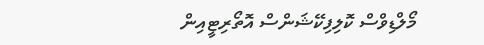މޯލްޑިވްސް ކޮލިފިކޭޝަންސް އޮތޯރިޓީއިން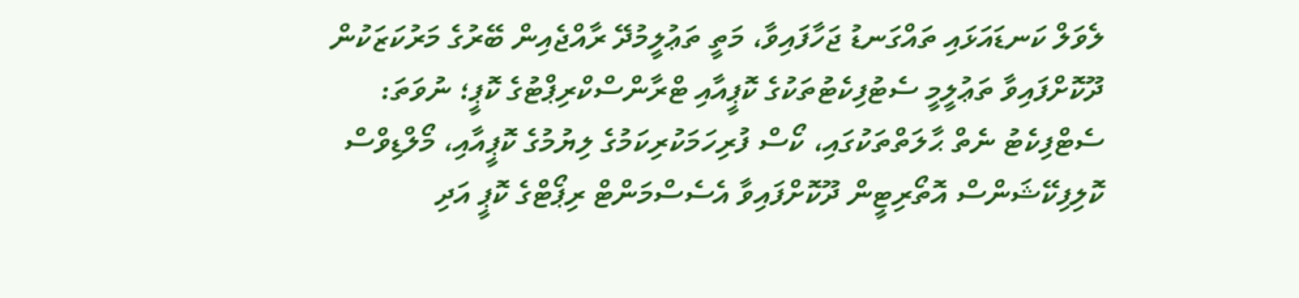ލެވަލް ކަނޑައަޅައި ތައްގަނޑު ޖަހާފައިވާ، މަތީ ތަޢުލީމުދޭ ރާއްޖެއިން ބޭރުގެ މަރުކަޒަކުން ދޫކޮށްފައިވާ ތަޢުލީމީ ސެޓުފިކެޓުތަކުގެ ކޮޕީއާއި ޓްރާންސްކްރިޕްޓުގެ ކޮޕީ؛ ނުވަތަ: ސެޓްފިކެޓު ނެތް ޙާލަތްތަކުގައި، ކޯސް ފުރިހަމަކުރިކަމުގެ ލިޔުމުގެ ކޮޕީއާއި، މޯލްޑިވްސް ކޮލިފިކޭޝަންސް އޮތޯރިޓީން ދޫކޮށްފައިވާ އެސެސްމަންޓް ރިޕޯޓްގެ ކޮޕީ އަދި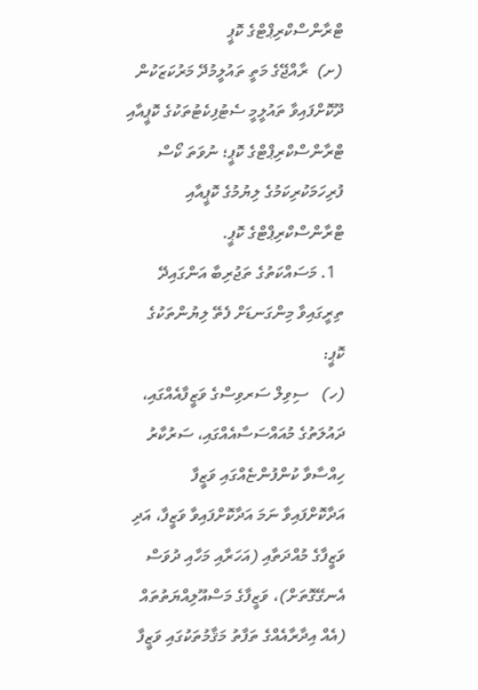ޓްރާންސްކްރިޕްޓްގެ ކޮޕީ
(ށ)  ރާއްޖޭގެ މަތީ ތައުލީމުދޭ މަރުކަޒަކުން ދޫކޮށްފައިވާ ތައުލީމީ ސެޓުފިކެޓުތަކުގެ ކޮޕީއާއި ޓްރާންސްކްރިޕްޓްގެ ކޮޕީ؛ ނުވަތަ ކޯސް ފުރިހަމަކުރިކަމުގެ ލިޔުމުގެ ކޮޕީއާއި ޓްރާންސްކްރިޕްޓްގެ ކޮޕީ.
  1. މަސައްކަތުގެ ތަޖުރިބާ އަންގައިދޭ ތިރީގައިވާ މިންގަނޑަށް ފެތޭ ލިޔުންތަކުގެ ކޮޕީ:
(ހ)   ސިވިލް ސަރވިސްގެ ވަޒީފާއެއްގައި، ދައުލަތުގެ މުއައްސަސާއެއްގައި، ސަރުކާރު ހިއްސާވާ ކުންފުންޏެއްގައި ވަޒީފާ އަދާކޮށްފައިވާ ނަމަ އަދާކޮށްފައިވާ ވަޒީފާ، އަދި ވަޒީފާގެ މުއްދަތާއި (އަހަރާއި މަހާއި ދުވަސް އެނގޭގޮތަށް)، ވަޒީފާގެ މަސްއޫލިއްޔަތުތައް (އެއް އިދާރާއެއްގެ ތަފާތު މަޤާމުތަކުގައި ވަޒީފާ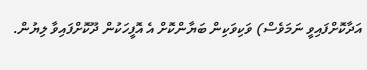އަދާކޮށްފައިވީ ނަމަވެސް) ވަކިވަކިން ބަޔާންކޮށް އެ އޮފީހަކުން ދޫކޮށްފައިވާ ލިޔުން.